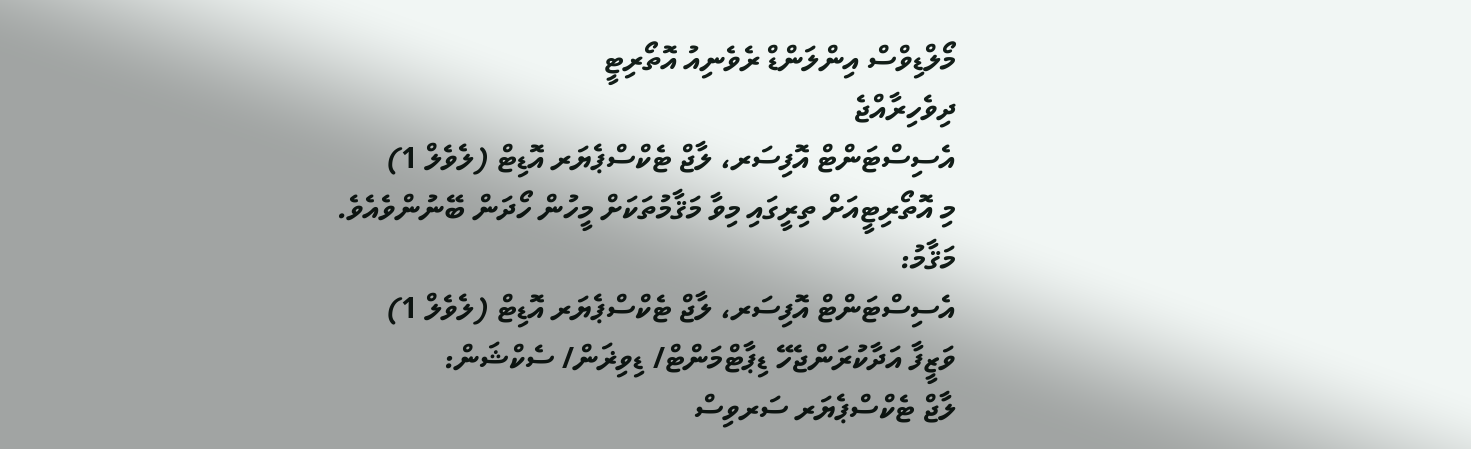މޯލްޑިވްސް އިންލަންޑް ރެވެނިއު އޮތޯރިޓީ
ދިވެހިރާއްޖެ
އެސިސްޓަންޓް އޮފިސަރ، ލާޖް ޓެކްސްޕެޔަރ އޮޑިޓް (ލެވެލް 1)
މި އޮތޯރިޓީއަށް ތިރީގައި މިވާ މަޤާމުތަކަށް މީހުން ހޯދަން ބޭނުންވެއެވެ.
މަޤާމު:
އެސިސްޓަންޓް އޮފިސަރ، ލާޖް ޓެކްސްޕެޔަރ އޮޑިޓް (ލެވެލް 1)
ވަޒީފާ އަދާކުރަންޖެހޭ ޑިޕާޓްމަންޓް/ ޑިވިޜަން/ ސެކްޝަން:
ލާޖް ޓެކްސްޕެޔަރ ސަރވިސް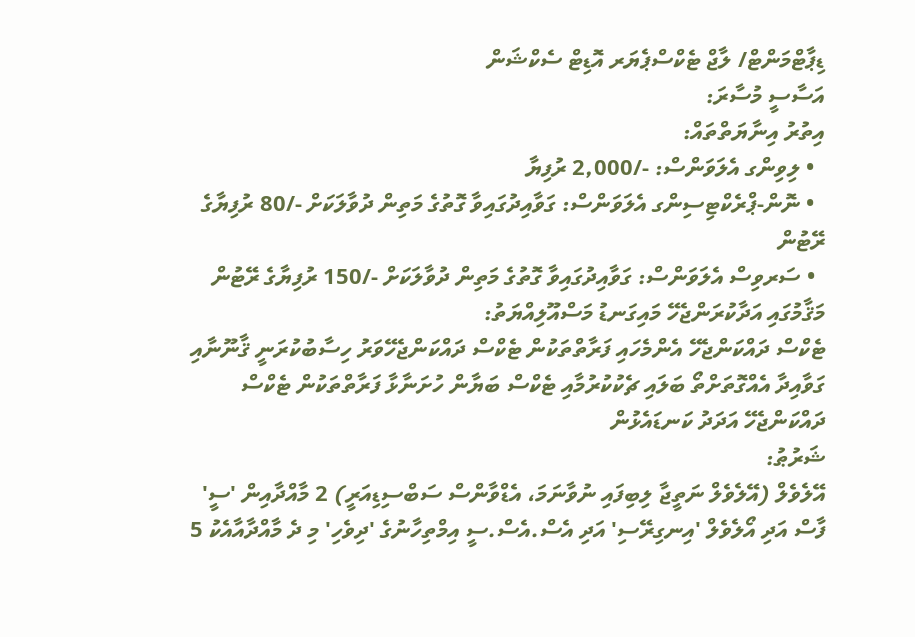ޑިޕާޓްމަންޓް/ ލާޖް ޓެކްސްޕެޔަރ އޮޑިޓް ސެކްޝަން
އަސާސީ މުސާރަ:
އިތުރު އިނާޔަތްތައް:
  • ލިވިންގ އެލަވަންސް: -/2,000 ރުފިޔާ
  • ނޮން-ޕްރެކްޓިސިންގ އެލަވަންސް: ގަވާއިދުގައިވާ ގޮތުގެ މަތިން ދުވާލަކަށް -/80 ރުފިޔާގެ ރޭޓުން
  • ސަރވިސް އެލަވަންސް: ގަވާއިދުގައިވާ ގޮތުގެ މަތިން ދުވާލަކަށް -/150 ރުފިޔާގެ ރޭޓުން
މަޤާމުގައި އަދާކުރަންޖެހޭ މައިގަނޑު މަސްއޫލިއްޔަތު:
ޓެކްސް ދައްކަންޖެހޭ އެންމެހައި ފަރާތްތަކުން ޓެކްސް ދައްކަންޖެހޭވަރު ހިސާބުކުރަނީ ޤާނޫނާއި ގަވާއިދާ އެއްގޮތަށްތޯ ބަލައި ޗެކުކުރުމާއި ޓެކްސް ބަޔާން ހުށަނާޅާ ފަރާތްތަކުން ޓެކްސް ދައްކަންޖެހޭ އަދަދު ކަނޑައެޅުން
ޝަރުޠު:
އޭލެވެލް (އޭލެވެލް ނަތީޖާ ލިބިފައި ނުވާނަމަ، އެޑްވާންސް ސަބްސިޑިއަރީ) 2 މާއްދާއިން 'ސީ' ފާސް އަދި އޯލެވެލް 'އިނގިރޭސި' އަދި އެސް.އެސް.ސީ އިމްތިހާނުގެ 'ދިވެހި' މި ދެ މާއްދާއާއެކު 5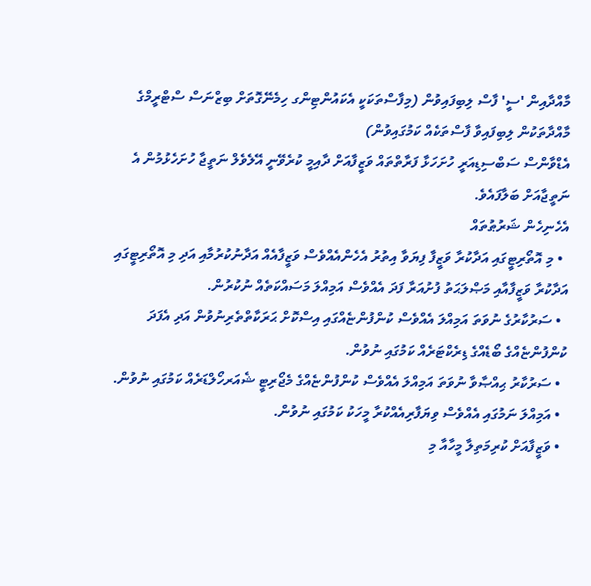މާއްދާއިން 'ސީ' ފާސް ލިބިފައިވުން (މިފާސްތަކަކީ އެކައުންޓިންގ ހިމެނޭގޮތަށް ބިޒްނަސް ސްޓްރީމްގެ މާއްދާތަކުން ލިބިފައިވާ ފާސްތަކެއް ކަމުގައިވުން)
އެޑްވާންސް ސަބްސިޑިއަރީ ހުށަހަޅާ ފަރާތްތައް ވަޒީފާއަށް ދާއިމީ ކުރެވޭނީ އޭލެވެލް ނަތީޖާ ހުށަހެޅުމުން އެ ނަތީޖާއަށް ބަލާފައެވެ.
އެހެނިހެން ޝަރުޠުތައް
  • މި އޮތޯރިޓީގައި އަދާކުރާ ވަޒީފާ ފިޔަވާ އިތުރު އެހެންއެއްވެސް ވަޒީފާއެއް އަދާނުކުރުމާއި އަދި މި އޮތޯރިޓީގައި އަދާކުރާ ވަޒީފާއާއި މަޞްލަޙަތު ފުށުއަރާ ފަދަ އެއްވެސް އަމިއްލަ މަސައްކަތެއް ނުކުރުން.
  • ސަރުކާރުގެ ނުވަތަ އަމިއްލަ އެއްވެސް ކުންފުންޏެއްގައި އިސްކޮށް ޙަރަކާތްތެރިނުވުން އަދި އެފަދަ ކުންފުންޏެއްގެ ބޯޑެއްގެ ޑިރެކްޓަރެއް ކަމުގައި ނުވުން.
  • ސަރުކާރު ޙިއްޞާވާ ނުވަތަ އަމިއްލަ އެއްވެސް ކުންފުންޏެއްގެ މެޖޯރިޓީ ޝެއަރހޯލްޑަރެއް ކަމުގައި ނުވުން.
  • އަމިއްލަ ނަމުގައި އެއްވެސް ވިޔަފާރިއެއްކުރާ މީހަކު ކަމުގައި ނުވުން.
  • ވަޒީފާއަށް ކުރިމަތިލާ މީހާއާ މި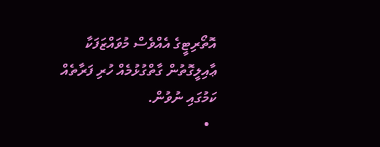އޮތޯރިޓީގެ އެއްވެސް މުވައްޒަފަކާ ޢާއިލީގޮތުން ގާތްގުޅުމެއް ހުރި ފަރާތެއް ކަމުގައި ނުވުން.
  •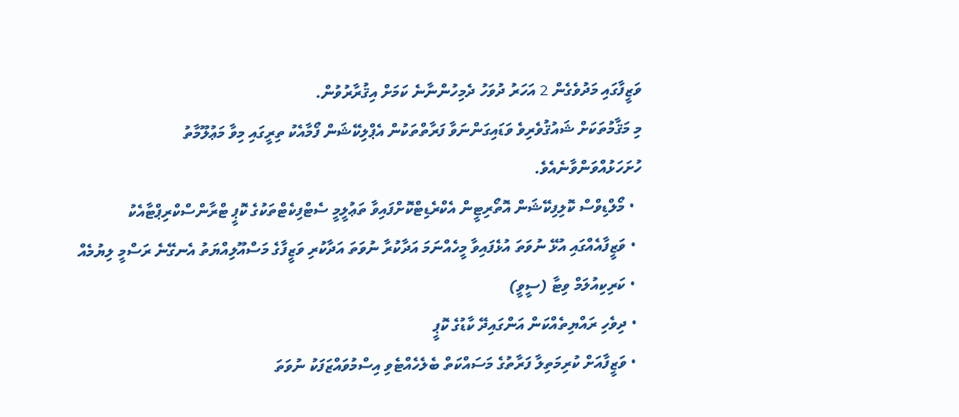ވަޒީފާގައި މަދުވެގެން 2 އަހަރު ދުވަހު ދެމިހުންނާނެ ކަމަށް އިޤުރާރުވުން.
މި މަޤާމުތަކަށް ޝައުޤުވެރިވެ ވަޑައިގަންނަވާ ފަރާތްތަކުން އެޕްލިކޭޝަން ފޯމާއެކު ތިރީގައި މިވާ މަޢުލޫމާތު ހުށަހަޅުއްވަންވާނެއެވެ.
  • މޯލްޑިވްސް ކޮލިފިކޭޝަން އޮތޯރިޓީން އެކްރެޑިޓްކޮށްފައިވާ ތަޢުލީމީ ސެޓްފިކެޓްތަކުގެ ކޮޕީ ޓްރާންސްކްރިޕްޓާއެކު
  • ވަޒީފާއެއްގައި އުޅޭ ނުވަތަ އުޅެފައިވާ މީހެއްނަމަ އަދާކުރާ ނުވަތަ އަދާކުރި ވަޒީފާގެ މަސްއޫލިއްޔަތު އެނގޭނެ ރަސްމީ ލިޔުމެއް
  • ކަރިކިއުލަމް ވިޓާ (ސީވީ)
  • ދިވެހި ރައްޔިތެއްކަން އަންގައިދޭ ކާޑުގެ ކޮޕީ
  • ވަޒީފާއަށް ކުރިމަތިލާ ފަރާތުގެ މަސައްކަތް ބެލެހެއްޓެވި އިސްމުވައްޒަފަކު ނުވަތަ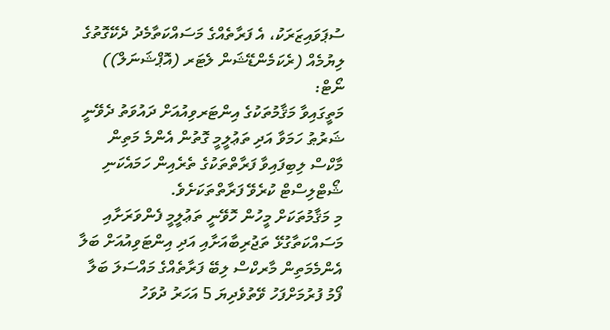ސުޕަވައިޒަރަކު، އެ ފަރާތެއްގެ މަސައްކަތާމެދު ދެކޭގޮތުގެ ލިޔުމެއް (ރެކަމެންޑޭޝަން ލެޓަރ (އޮޕްޝަނަލް))
ނޯޓް:
މަތީގައިވާ މަޤާމުތަކުގެ އިންޓަރވިއުއަށް ދައުވަތު ދެވޭނީ ޝަރުޠު ހަމަވާ އަދި ތަޢުލީމީ ގޮތުން އެންމެ މަތިން މާކްސް ލިބިފައިވާ ފަރާތްތަކުގެ ތެރެއިން ހަމައެކަނި ޝޯޓްލިސްޓް ކުރެވޭ ފަރާތްތަކަށެވެ.
މި މަޤާމުތަކަށް މީހުން ހޮވޭނީ ތަޢުލީމީ ފެންވަރަށާއި މަސައްކަތާގުޅޭ ތަޖުރިބާއަށާއި އަދި އިންޓަވިއުއަށް ބަލާ އެންމެމަތިން މާރކްސް ލިބޭ ފަރާތެއްގެ މައްސަލަ ބަލާ ފޯމު ފުރުމަށްފަހު ވޭތުވެދިޔަ 5 އަހަރު ދުވަހު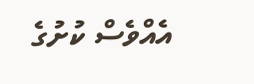އެއްވެސް ކުށުގެ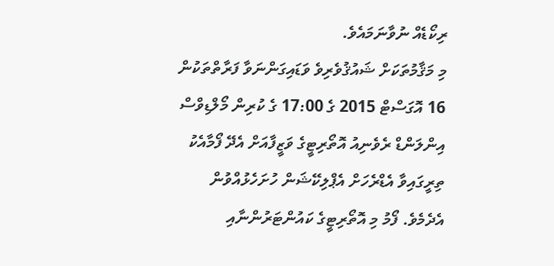ރިކޯޑެއް ނުވާނަމައެވެ.
މި މަޤާމުތަކަށް ޝައުޤުވެރިވެ ވަޑައިގަންނަވާ ފަރާތްތަކުން 16 އޮގަސްޓް 2015 ގެ 17:00 ގެ ކުރިން މޯލްޑިވްސް އިންލަންޑް ރެވެނިއު އޮތޯރިޓީގެ ވަޒީފާއަށް އެދޭ ފޯމާއެކު ތިރީގައިވާ އެޑްރެހަށް އެޕްލިކޭޝަން ހުށަހެޅުއްވުން އެދެމެވެ. ފޯމު މި އޮތޯރިޓީގެ ކައުންޓަރުންނާއި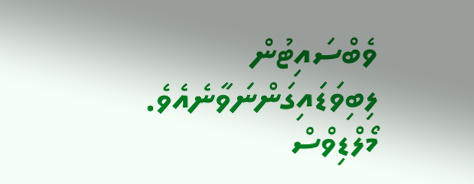ވެބްސައިޓުން ލިބިވަޑައިގަންނަވާނެއެވެ.
މޯލްޑިވްސް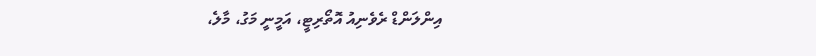އިންލަންޑް ރެވެނިއު އޮތޯރިޓީ، އަމީނީ މަގު، މާލެ،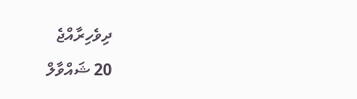ދިވެހިރާއްޖެ
20 ޝައްވާލް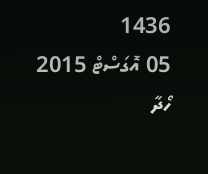1436
05 އޮގަސްޓް 2015
ހޯދާ